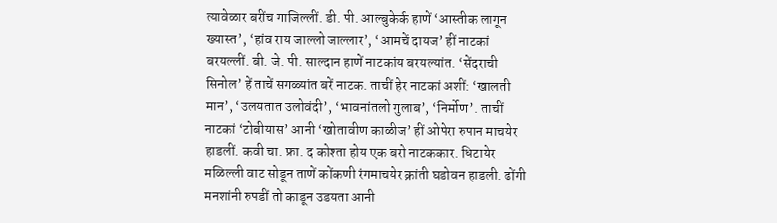त्यावेळार बरींच गाजिल्लीं. डी. पी. आल्बुकेर्क हाणें ‘आस्तीक लागून ख्यास्त’, ‘हांव राय जाल्लो जाल्लार’, ‘आमचें दायज’ हीं नाटकां बरयल्लीं. बी. जे. पी. साल्दान हाणें नाटकांय बरयल्यांत. ‘सेंदराची सिनोल’ हें ताचें सगळ्यांत बरें नाटक. ताचीं हेर नाटकां अशीं: ‘खालती मान’, ‘उलयतात उलोवंदी’, ‘भावनांतलो गुलाब’, ‘निर्मोण’. ताचीं नाटकां ‘टोबीयास’ आनी ‘खोतावीण काळीज’ हीं ओपेरा रुपान माचयेर हाडलीं. कवी चा. फ्रा. द कोश्ता होय एक बरो नाटककार. धिटायेर मळिल्ली वाट सोडून ताणें कोंकणी रंगमाचयेर क्रांती घडोवन हाडली. ढोंगी मनशांनी रुपडीं तो काडून उडयता आनी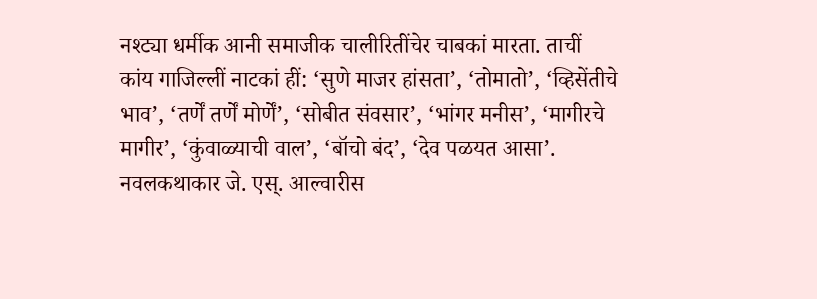नश्ट्या धर्मीक आनी समाजीक चालीरितींचेर चाबकां मारता. ताचीं कांय गाजिल्लीं नाटकां हीं: ‘सुणे माजर हांसता’, ‘तोमातो’, ‘व्हिसेंतीचे भाव’, ‘तर्णें तर्णें मोर्णें’, ‘सोबीत संवसार’, ‘भांगर मनीस’, ‘मागीरचे मागीर’, ‘कुंवाळ्याची वाल’, ‘बॉचो बंद’, ‘देव पळयत आसा’.
नवलकथाकार जे. एस्. आल्वारीस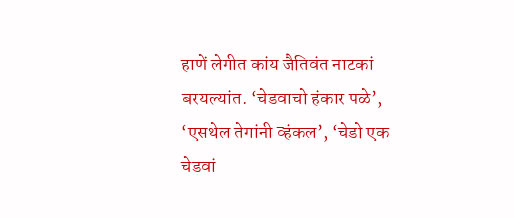हाणें लेगीत कांय जैतिवंत नाटकां बरयल्यांत. ‘चेडवाचो हंकार पळे’, ‘एसथेल तेगांनी व्हंकल’, ‘चेडो एक चेडवां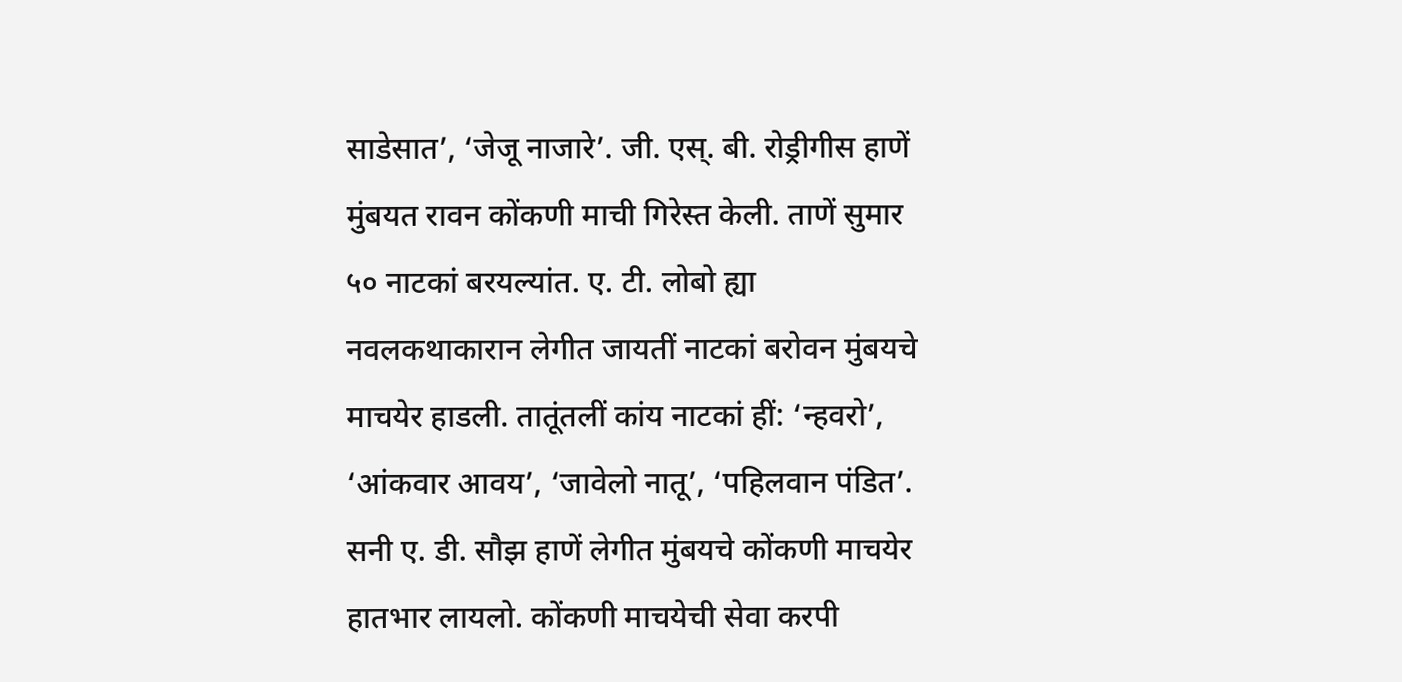साडेसात’, ‘जेजू नाजारे’. जी. एस्. बी. रोड्रीगीस हाणें मुंबयत रावन कोंकणी माची गिरेस्त केली. ताणें सुमार ५० नाटकां बरयल्यांत. ए. टी. लोबो ह्या नवलकथाकारान लेगीत जायतीं नाटकां बरोवन मुंबयचे माचयेर हाडली. तातूंतलीं कांय नाटकां हीं: ‘न्हवरो’, ‘आंकवार आवय’, ‘जावेलो नातू’, ‘पहिलवान पंडित’.
सनी ए. डी. सौझ हाणें लेगीत मुंबयचे कोंकणी माचयेर हातभार लायलो. कोंकणी माचयेची सेवा करपी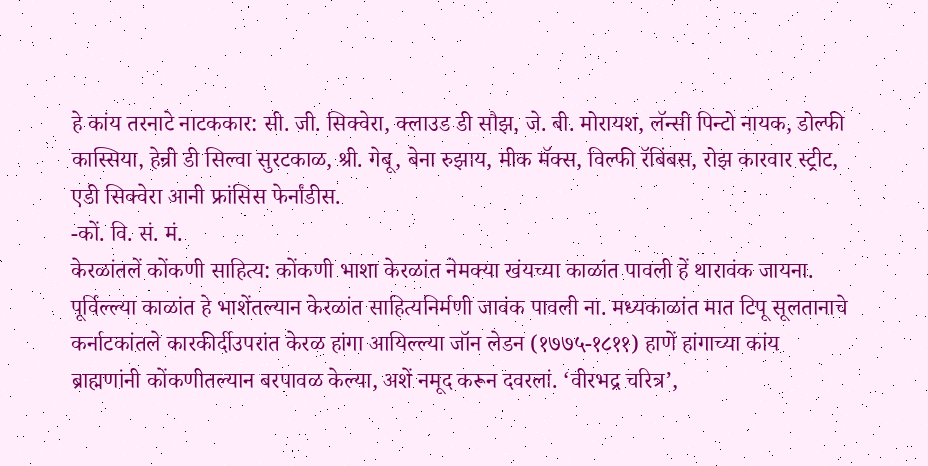हे कांय तरनाटे नाटककार: सी. जी. सिक्वेरा, क्लाउड डी सौझ, जे. बी. मोरायश, लॅन्सी पिन्टो नायक, डोल्फी कास्सिया, हेन्री डी सिल्वा सुरटकाळ, श्री. गेबू, बेना रुझाय, मीक मॅक्स, विल्फी रॅबिंबस, रोझ कारवार स्ट्रीट, एडी सिक्वेरा आनी फ्रांसिस फेर्नांडीस.
-कों. वि. सं. मं.
केरळांतलें कोंकणी साहित्य: कोंकणी भाशा केरळांत नेमक्या खंयच्या काळांत पावली हें थारावंक जायना. पूर्विल्ल्या काळांत हे भाशेंतल्यान केरळांत साहित्यनिर्मणी जावंक पावली ना. मध्यकाळांत मात टिपू सूलतानाचे कर्नाटकांतले कारकीर्दीउपरांत केरळ हांगा आयिल्ल्या जॉन लेडन (१७७५-१८११) हाणें हांगाच्या कांय ब्राह्मणांनी कोंकणीतल्यान बरपावळ केल्या, अशें नमूद करून दवरलां. ‘वीरभद्र चरित्र’,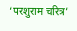‘परशुराम चरित्र’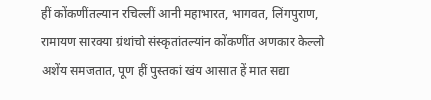हीं कोंकणींतल्यान रचिल्लीं आनी महाभारत, भागवत, लिंगपुराण, रामायण सारक्या ग्रंथांचो संस्कृतांतल्यांन कोंकणींत अणकार केल्लो अशेंय समजतात, पूण हीं पुस्तकां खंय आसात हें मात सद्या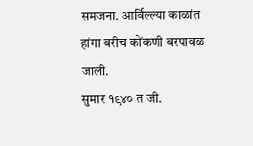समजना. आर्विल्ल्या काळांत हांगा बरीच कोंकणी बरपावळ जाली.
सुमार १९४० त जी.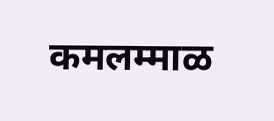कमलम्माळ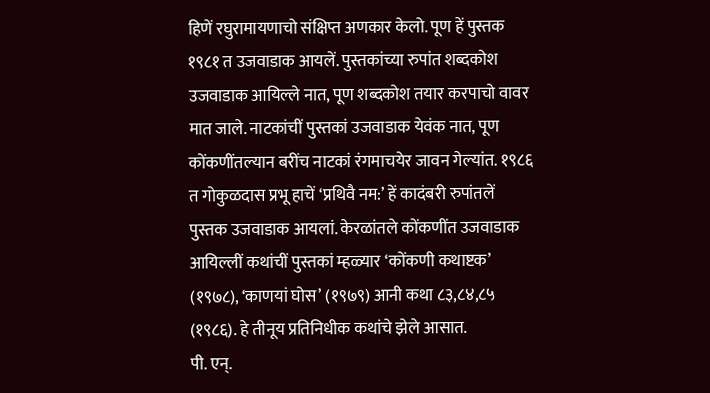हिणें रघुरामायणाचो संक्षिप्त अणकार केलो. पूण हें पुस्तक १९८१ त उजवाडाक आयलें. पुस्तकांच्या रुपांत शब्दकोश उजवाडाक आयिल्ले नात, पूण शब्दकोश तयार करपाचो वावर मात जाले. नाटकांचीं पुस्तकां उजवाडाक येवंक नात, पूण कोंकणींतल्यान बरींच नाटकां रंगमाचयेर जावन गेल्यांत. १९८६ त गोकुळदास प्रभू हाचें ‘प्रथिवै नम:’ हें कादंबरी रुपांतलें पुस्तक उजवाडाक आयलां. केरळांतले कोंकणींत उजवाडाक आयिल्लीं कथांचीं पुस्तकां म्हळ्यार ‘कोंकणी कथाष्टक’ (१९७८), ‘काणयां घोस’ (१९७९) आनी कथा ८३,८४,८५ (१९८६). हे तीनूय प्रतिनिधीक कथांचे झेले आसात.
पी. एन्.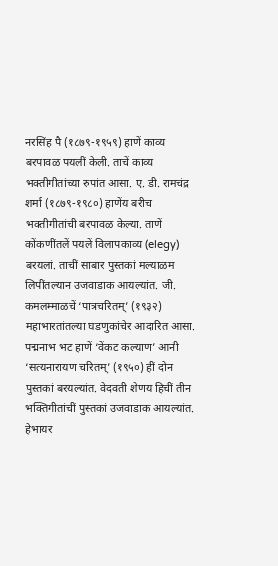नरसिंह पै (१८७९-१९५९) हाणें काव्य बरपावळ पयलीं केली. ताचें काव्य भक्तीगीतांच्या रुपांत आसा. ए. डी. रामचंद्र शर्मा (१८७९-१९८०) हाणेंय बरीच भक्तीगीतांची बरपावळ केल्या. ताणें कोंकणींतलें पयलें विलापकाव्य (elegy) बरयलां. ताचीं साबार पुस्तकां मल्याळम लिपींतल्यान उजवाडाक आयल्यांत. जी. कमलम्माळचें ‘पात्रचरितम्’ (१९३२) महाभारतांतल्या घडणुकांचेर आदारित आसा. पद्मनाभ भट हाणें ‘वेंकट कल्याण’ आनी ‘सत्यनारायण चरितम्’ (१९५०) हीं दोन पुस्तकां बरयल्यांत. वेदवती शेणय हिचीं तीन भक्तिगीतांचीं पुस्तकां उजवाडाक आयल्यांत. हेभायर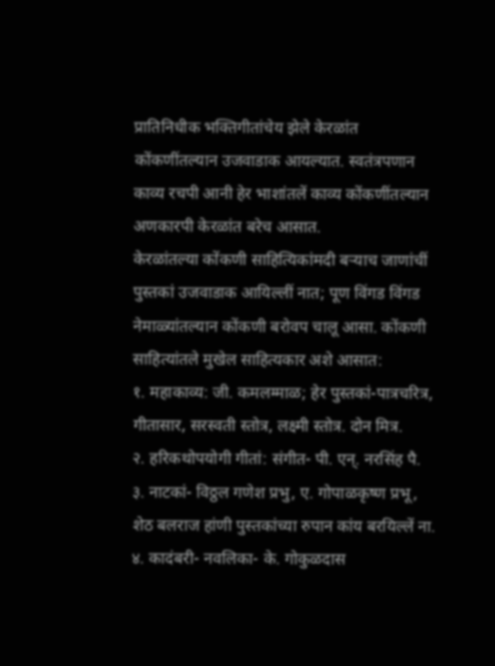प्रातिनिधीक भक्तिगीतांचेय झेले केरळांत कोंकणींतल्यान उजवाडाक आयल्यात. स्वतंत्रपणान काव्य रचपी आनी हेर भाशांतलें काव्य कोंकणींतल्यान अणकारपी केरळांत बरेच आसात.
केरळांतल्या कोंकणी साहित्यिकांमदी बऱ्याच जाणांचीं पुस्तकां उजवाडाक आयिल्लीं नात; पूण विंगड विंगड नेमाळ्यांतल्यान कोंकणी बरोवप चालू आसा. कोंकणी साहित्यांतले मुखेल साहित्यकार अशे आसात:
१. महाकाव्य: जी. कमलम्माळ; हेर पुस्तकां-पात्रचरित्र, गीतासार, सरस्वती स्तोत्र, लक्ष्मी स्तोत्र. दोन मित्र.
२. हरिकथोपयोगी गीतां: संगीत- पी. एन्. नरसिंह पै.
३. नाटकां- विठ्ठल गणेश प्रभु, ए. गोपाळकृष्ण प्रभू, शेठ बलराज हांणी पुस्तकांच्या रुपान कांय बरयिल्लें ना.
४. कादंबरी- नवलिका- के. गोकुळदास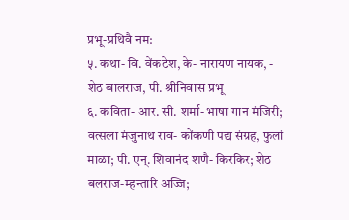प्रभू-प्रथिवै नम:
५. कथा- वि. वेंकटेश, के- नारायण नायक, - शेठ बालराज, पी. श्रीनिवास प्रभू
६. कविता- आर. सी. शर्मा- भाषा गान मंजिरी; वत्सला मंजुनाथ राव- कोंकणी पद्य संग्रह, फुलां माळा; पी. एन्. शिवानंद शणै- किरकिर; शेठ बलराज-म्हन्तारि अज्जि;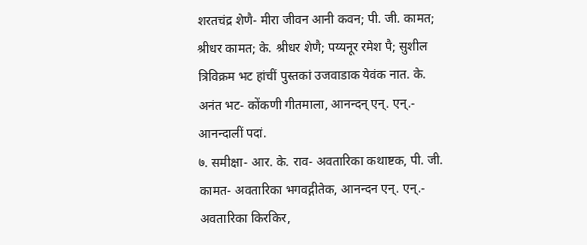शरतचंद्र शेणै- मीरा जीवन आनी कवन; पी. जी. कामत; श्रीधर कामत; के. श्रीधर शेणै; पय्यनूर रमेश पै; सुशील त्रिविक्रम भट हांचीं पुस्तकां उजवाडाक येवंक नात. के. अनंत भट- कोंकणी गीतमाला, आनन्दन् एन्. एन्.- आनन्दालीं पदां.
७. समीक्षा- आर. के. राव- अवतारिका कथाष्टक, पी. जी. कामत- अवतारिका भगवद्गीतेक, आनन्दन एन्. एन्.- अवतारिका किरकिर,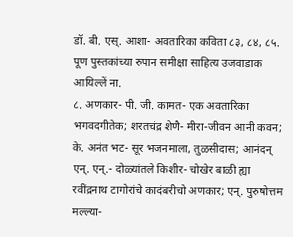डॉ. बी. एस्. आशा- अवतारिका कविता ८३, ८४, ८५. पूण पुस्तकांच्या रुपान समीक्षा साहित्य उजवाडाक आयिल्लें ना.
८. अणकार- पी. जी. कामत- एक अवतारिका भगवदगीतेक; शरतचंद्र शेणै- मीरा-जीवन आनी कवन; के. अनंत भट- सूर भजनमाला, तुळसीदास; आनंदन् एन्. एन्.- दोळ्यांतले किशीर- चोखेर बाळी ह्या रवींद्रनाथ टागोरांचे कादंबरीचो अणकार; एन्. पुरुषोत्तम मल्ल्या-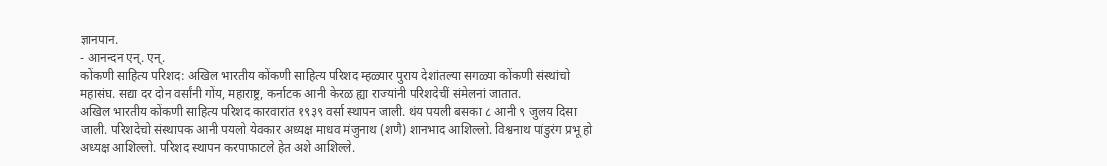ज्ञानपान.
- आनन्दन एन्. एन्.
कोंकणी साहित्य परिशद: अखिल भारतीय कोंकणी साहित्य परिशद म्हळ्यार पुराय देशांतल्या सगळ्या कोंकणी संस्थांचो महासंघ. सद्या दर दोन वर्सांनी गोंय, महाराष्ट्र, कर्नाटक आनी केरळ ह्या राज्यांनी परिशदेचीं संमेलनां जातात.
अखिल भारतीय कोंकणी साहित्य परिशद कारवारांत १९३९ वर्सा स्थापन जाली. थंय पयली बसका ८ आनी ९ जुलय दिसा जाली. परिशदेचो संस्थापक आनी पयलो येवकार अध्यक्ष माधव मंजुनाथ (शणै) शानभाद आशिल्लो. विश्वनाथ पांडुरंग प्रभू हो अध्यक्ष आशिल्लो. परिशद स्थापन करपाफाटले हेत अशे आशिल्ले.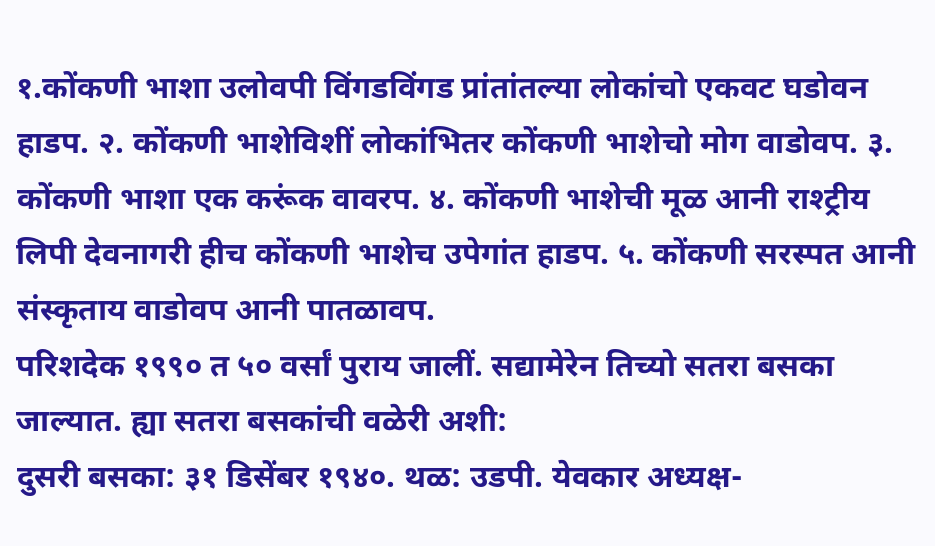१.कोंकणी भाशा उलोवपी विंगडविंगड प्रांतांतल्या लोकांचो एकवट घडोवन हाडप. २. कोंकणी भाशेविशीं लोकांभितर कोंकणी भाशेचो मोग वाडोवप. ३. कोंकणी भाशा एक करूंक वावरप. ४. कोंकणी भाशेची मूळ आनी राश्ट्रीय लिपी देवनागरी हीच कोंकणी भाशेच उपेगांत हाडप. ५. कोंकणी सरस्पत आनी संस्कृताय वाडोवप आनी पातळावप.
परिशदेक १९९० त ५० वर्सां पुराय जालीं. सद्यामेरेन तिच्यो सतरा बसका जाल्यात. ह्या सतरा बसकांची वळेरी अशी:
दुसरी बसका: ३१ डिसेंबर १९४०. थळ: उडपी. येवकार अध्यक्ष-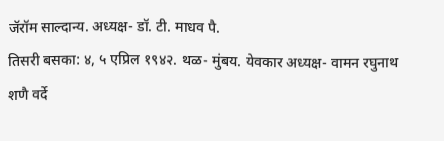जॅरॉम साल्दान्य. अध्यक्ष- डॉ. टी. माधव पै.
तिसरी बसका: ४, ५ एप्रिल १९४२. थळ- मुंबय. येवकार अध्यक्ष- वामन रघुनाथ शणै वर्दे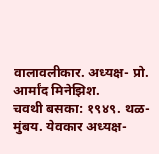वालावलीकार. अध्यक्ष- प्रो. आर्मांद मिनेझिश.
चवथी बसका: १९४९. थळ- मुंबय. येवकार अध्यक्ष-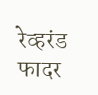रेव्हरंड फादर